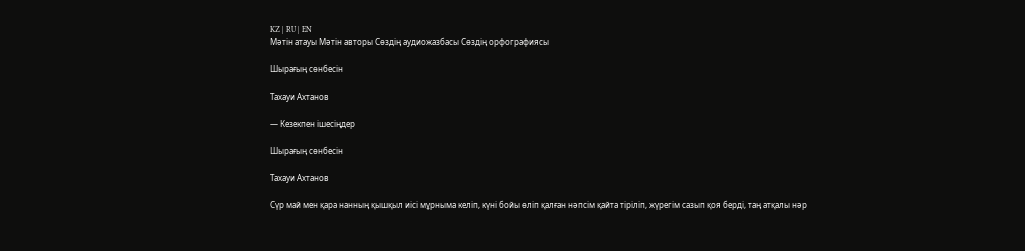KZ | RU | EN
Мәтін атауы Мәтін авторы Сөздің аудиожазбасы Сөздің орфографиясы

Шырағың сөнбесін

Тахауи Ахтанов

— Кезекпен ішесіңдер

Шырағың сөнбесін

Тахауи Ахтанов

Сүр май мен қара нанның қышқыл иісі мұрныма келіп, күні бойы өліп қалған нәпсім қайта тіріліп, жүрегім сазып қоя берді, таң атқалы нәр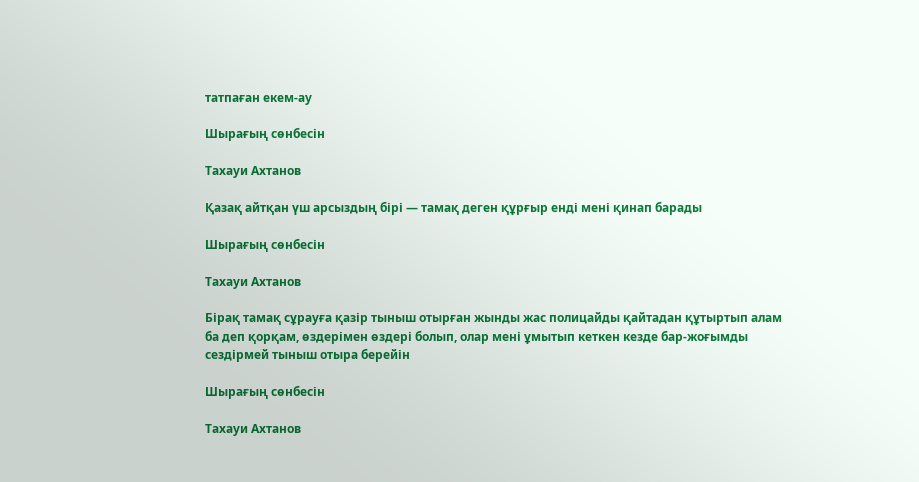татпаған екем-ау

Шырағың сөнбесін

Тахауи Ахтанов

Қазақ айтқан үш арсыздың бірі — тамақ деген құрғыр енді мені қинап барады

Шырағың сөнбесін

Тахауи Ахтанов

Бірақ тамақ сұрауға қазір тыныш отырған жынды жac полицайды қайтадан құтыртып алам ба деп қорқам, өздерімен өздері болып, олар мені ұмытып кеткен кезде бар-жоғымды сездірмей тыныш отыра берейін

Шырағың сөнбесін

Тахауи Ахтанов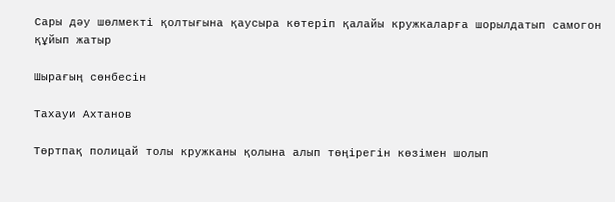Сары дәу шөлмекті қолтығына қаусыра көтеріп қалайы кружкаларға шорылдатып самогон құйып жатыр

Шырағың сөнбесін

Тахауи Ахтанов

Төртпақ полицай толы кружканы қолына алып төңірегін көзімен шолып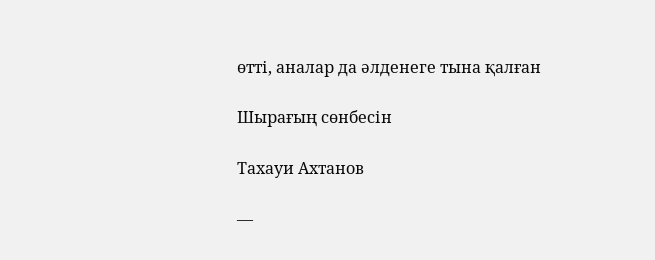өтті, аналар да әлденеге тына қалған

Шырағың сөнбесін

Тахауи Ахтанов

—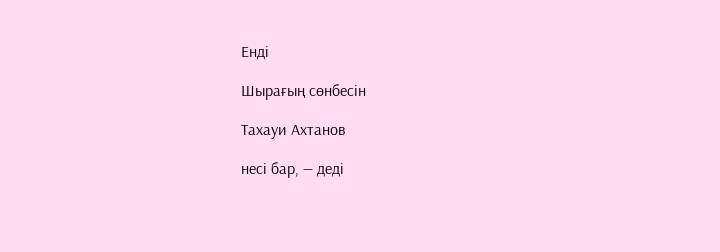Енді

Шырағың сөнбесін

Тахауи Ахтанов

несі бар, — деді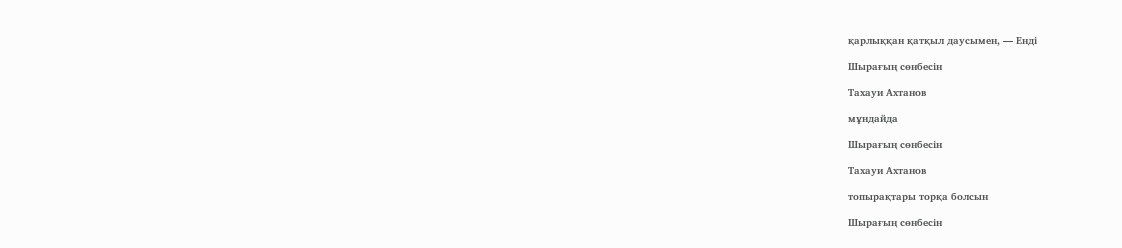қарлыққан қатқыл даусымен, — Енді

Шырағың сөнбесін

Тахауи Ахтанов

мұндайда

Шырағың сөнбесін

Тахауи Ахтанов

топырақтары торқа болсын

Шырағың сөнбесін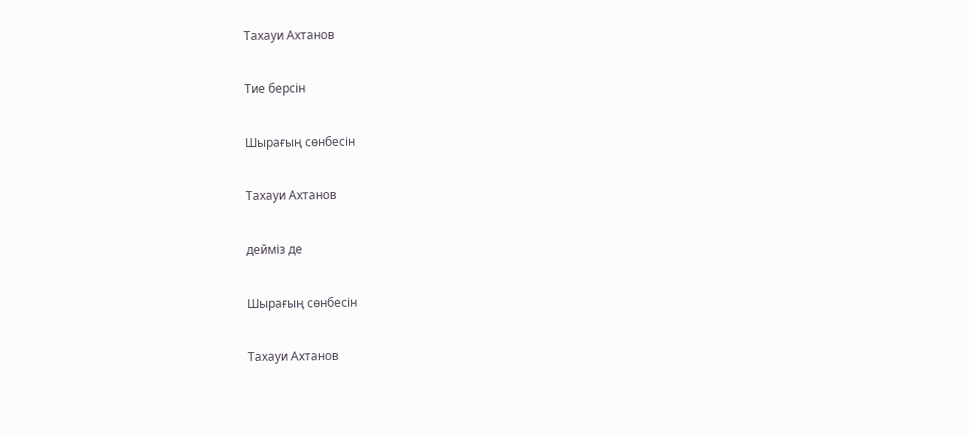Тахауи Ахтанов

Тие берсін

Шырағың сөнбесін

Тахауи Ахтанов

дейміз де

Шырағың сөнбесін

Тахауи Ахтанов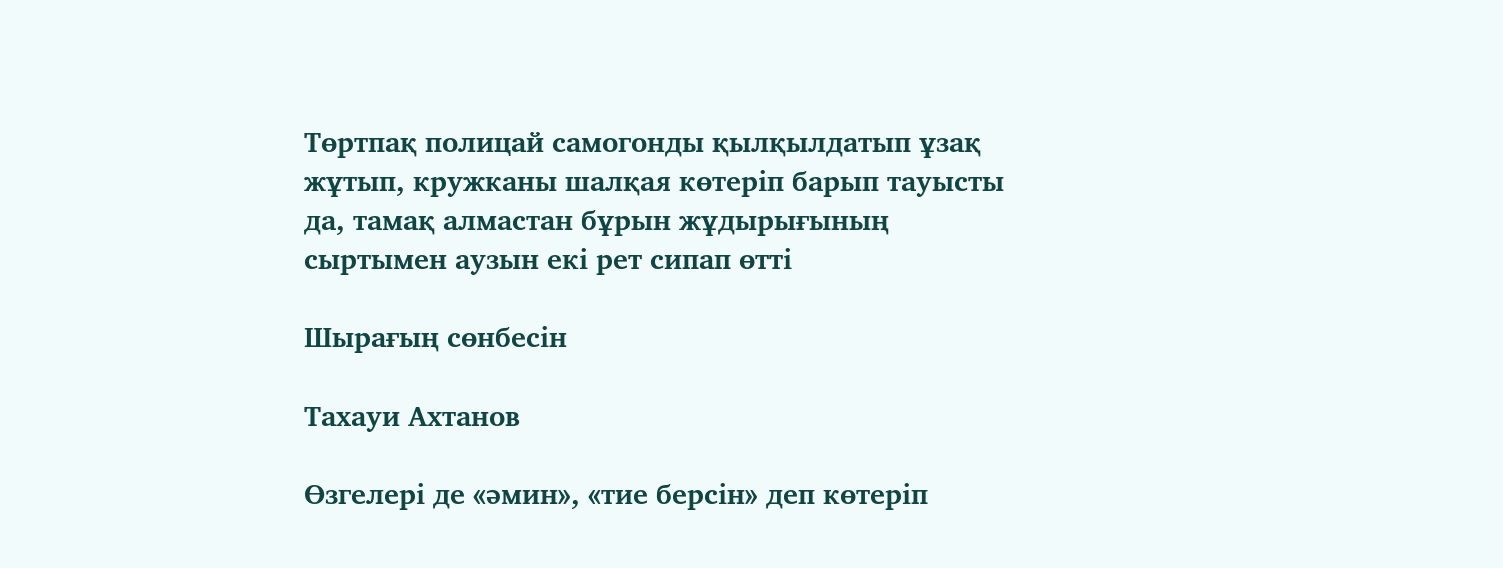Төртпақ полицай самогонды қылқылдатып ұзақ жұтып, кружканы шалқая көтеріп барып тауысты да, тамақ алмастан бұрын жұдырығының сыртымен аузын екі рет сипап өтті

Шырағың сөнбесін

Тахауи Ахтанов

Өзгелері де «әмин», «тие берсін» деп көтеріп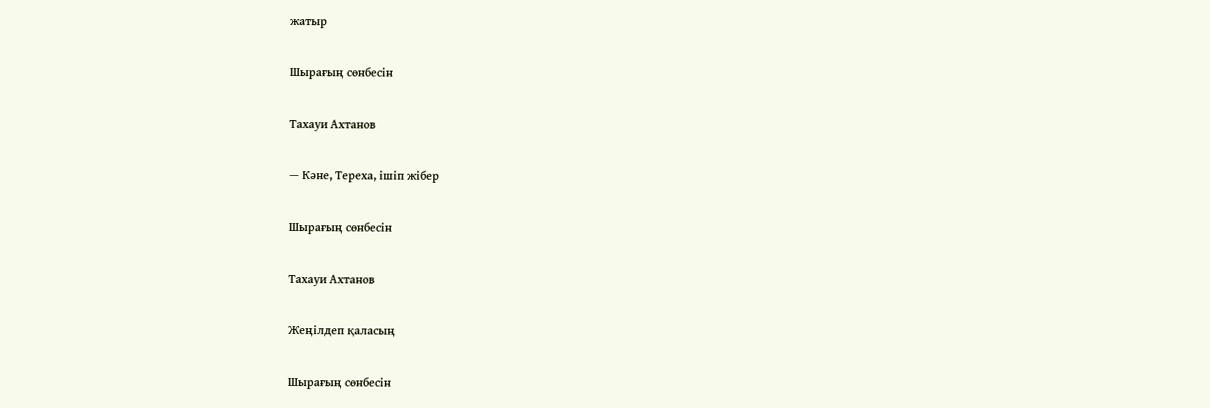жатыр

Шырағың сөнбесін

Тахауи Ахтанов

— Кәне, Тереха, ішіп жібер

Шырағың сөнбесін

Тахауи Ахтанов

Жеңілдеп қаласың

Шырағың сөнбесін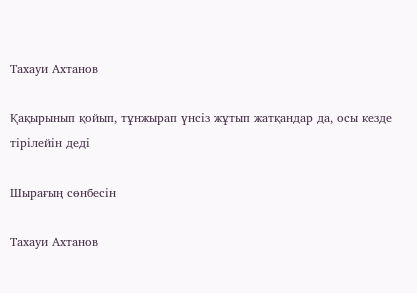Тахауи Ахтанов

Қақырынып қойып, тұнжырап үнсіз жұтып жатқандар да, осы кезде тірілейін деді

Шырағың сөнбесін

Тахауи Ахтанов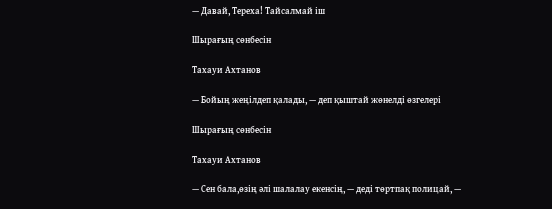— Давай, Тереха! Тайсалмай іш

Шырағың сөнбесін

Тахауи Ахтанов

— Бойың жеңілдеп қалады, — деп қыштай жөнелді өзгелері

Шырағың сөнбесін

Тахауи Ахтанов

— Сен бала,өзің әлі шалалау екенсің, — деді төртпақ полицай, —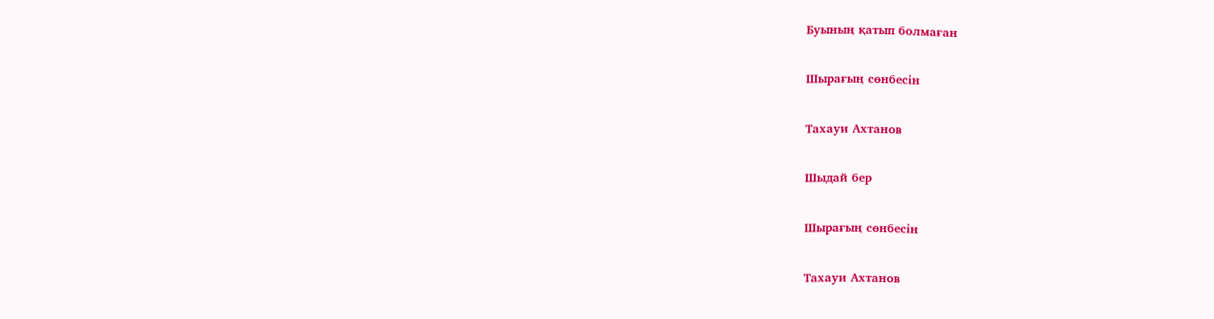Буының қатып болмаған

Шырағың сөнбесін

Тахауи Ахтанов

Шыдай бер

Шырағың сөнбесін

Тахауи Ахтанов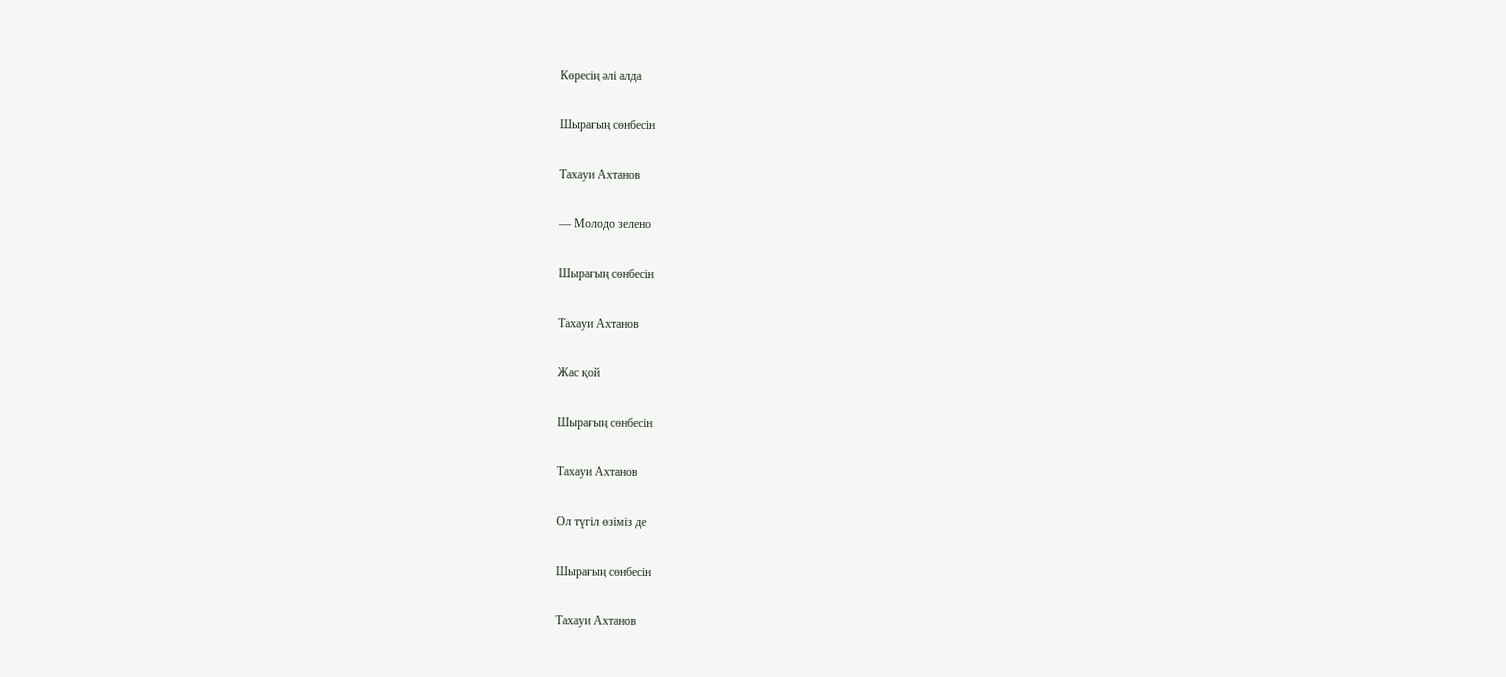Көресің әлі алда

Шырағың сөнбесін

Тахауи Ахтанов

— Молодо зелено

Шырағың сөнбесін

Тахауи Ахтанов

Жас қой

Шырағың сөнбесін

Тахауи Ахтанов

Ол түгіл өзіміз де

Шырағың сөнбесін

Тахауи Ахтанов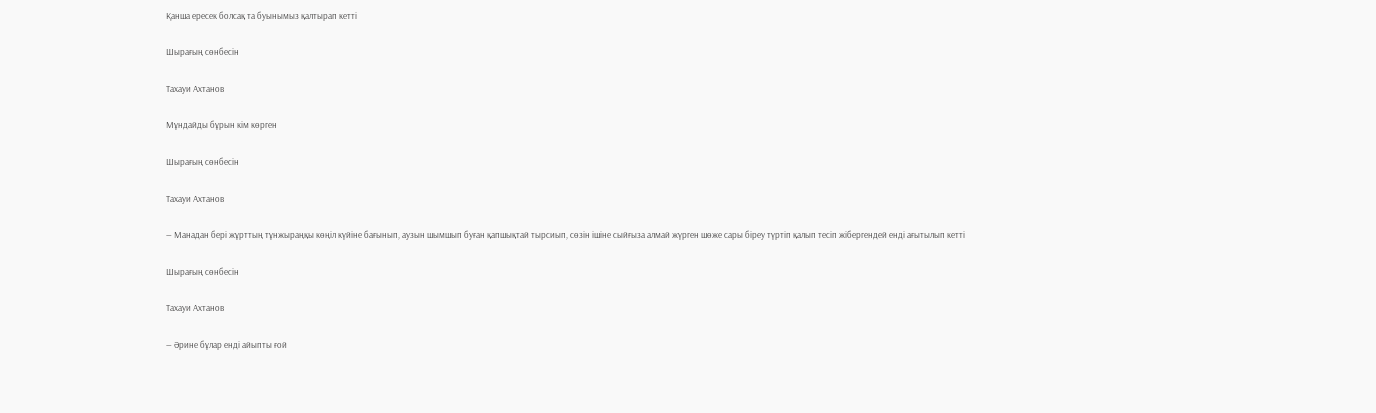Қанша ересек болсақ та буынымыз қалтырап кетті

Шырағың сөнбесін

Тахауи Ахтанов

Мұндайды бұрын кім көрген

Шырағың сөнбесін

Тахауи Ахтанов

— Манадан бері жұрттың тұнжыраңқы көңіл күйіне бағынып, аузын шымшып буған қапшықтай тырсиып, сөзін ішіне сыйғыза алмай жүрген шөже сары біреу түртіп қалып тесіп жібергендей енді ағытылып кетті

Шырағың сөнбесін

Тахауи Ахтанов

— Әрине бұлар енді айыпты ғой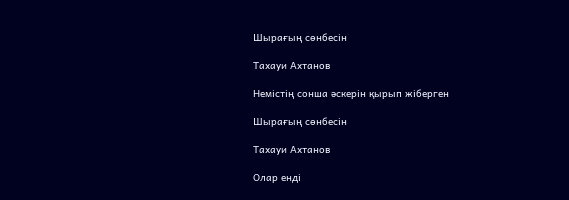Шырағың сөнбесін

Тахауи Ахтанов

Немістің сонша әскерін қырып жіберген

Шырағың сөнбесін

Тахауи Ахтанов

Олар енді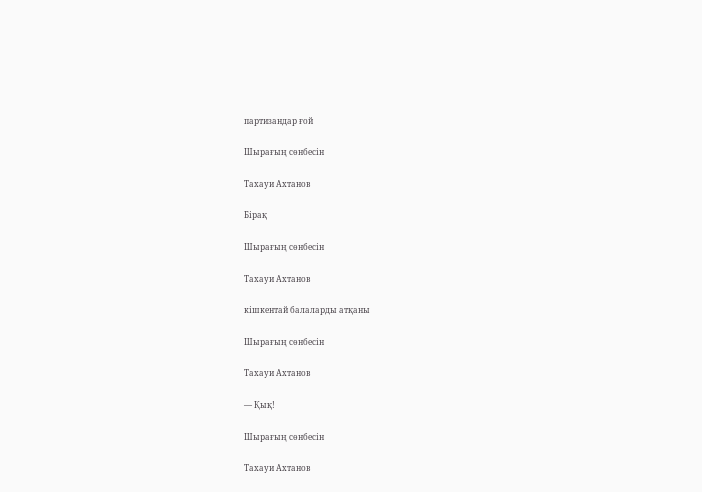партизандар ғой

Шырағың сөнбесін

Тахауи Ахтанов

Бірақ

Шырағың сөнбесін

Тахауи Ахтанов

кішкентай балаларды атқаны

Шырағың сөнбесін

Тахауи Ахтанов

— Қық!

Шырағың сөнбесін

Тахауи Ахтанов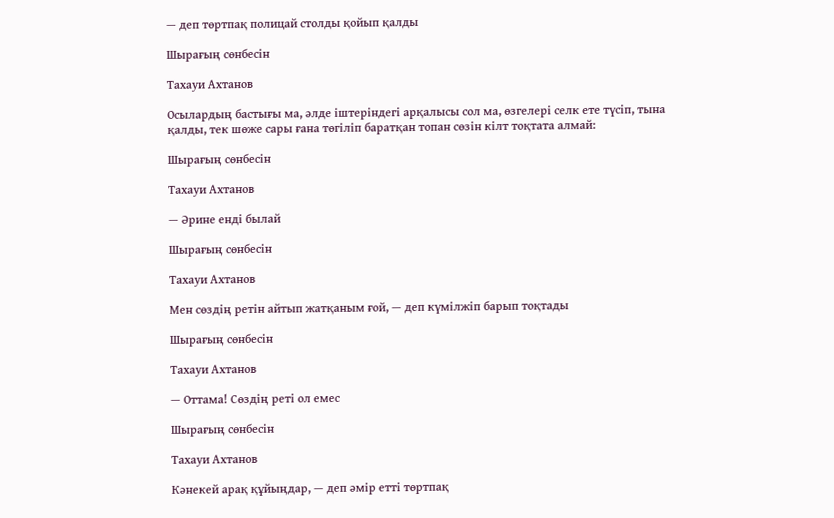— деп төртпақ полицай столды қойып қалды

Шырағың сөнбесін

Тахауи Ахтанов

Осылардың бастығы ма, әлде іштеріндегі арқалысы сол ма, өзгелері селк ете түсіп, тына қалды, тек шөже сары ғана төгіліп баратқан топан сөзін кілт тоқтата алмай:

Шырағың сөнбесін

Тахауи Ахтанов

— Әрине енді былай

Шырағың сөнбесін

Тахауи Ахтанов

Мен сөздің ретін айтып жатқаным ғой, — деп күмілжіп барып тоқтады

Шырағың сөнбесін

Тахауи Ахтанов

— Оттама! Сөздің реті ол емес

Шырағың сөнбесін

Тахауи Ахтанов

Кәнекей арақ құйыңдар, — деп әмір етті төртпақ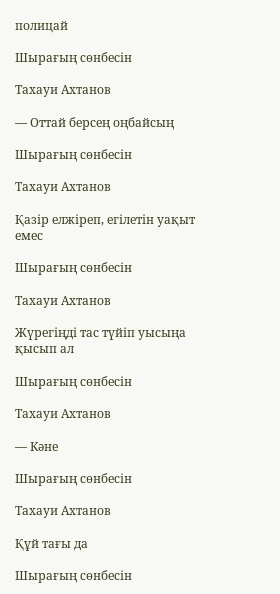полицай

Шырағың сөнбесін

Тахауи Ахтанов

— Оттай берсең оңбайсың

Шырағың сөнбесін

Тахауи Ахтанов

Қазір елжіреп, егілетін уақыт емес

Шырағың сөнбесін

Тахауи Ахтанов

Жүрегіңді тас түйіп уысыңа қысып ал

Шырағың сөнбесін

Тахауи Ахтанов

— Кәне

Шырағың сөнбесін

Тахауи Ахтанов

Құй тағы да

Шырағың сөнбесін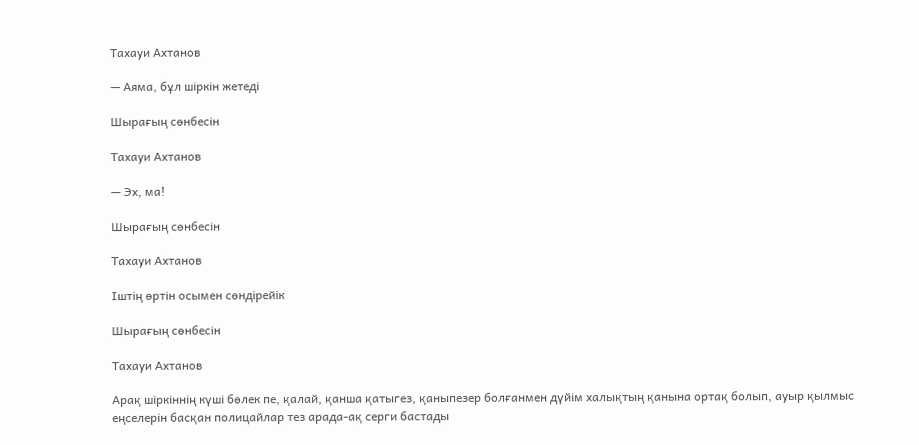Тахауи Ахтанов

— Аяма, бұл шіркін жетеді

Шырағың сөнбесін

Тахауи Ахтанов

— Эх, ма!

Шырағың сөнбесін

Тахауи Ахтанов

Іштің өртін осымен сөндірейік

Шырағың сөнбесін

Тахауи Ахтанов

Арақ шіркіннің күші бөлек пе, қалай, қанша қатыгез, қаныпезер болғанмен дүйім халықтың қанына ортақ болып, ауыр қылмыс еңселерін басқан полицайлар тез арада-ақ серги бастады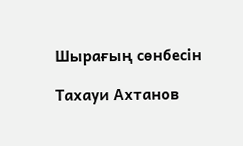Шырағың сөнбесін

Тахауи Ахтанов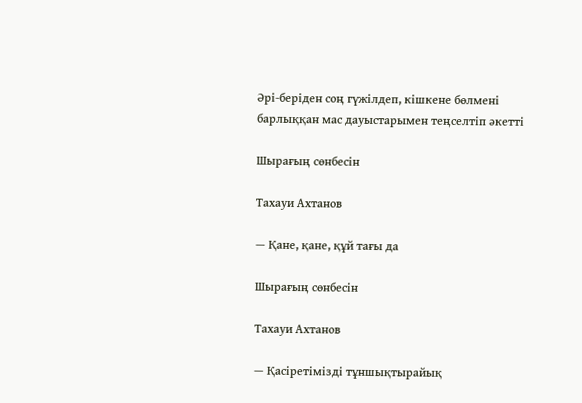Әрі-беріден соң гүжілдеп, кішкене бөлмені барлыққан мас дауыстарымен теңселтіп әкетті

Шырағың сөнбесін

Тахауи Ахтанов

— Қане, қане, құй тағы да

Шырағың сөнбесін

Тахауи Ахтанов

— Қасіретімізді тұншықтырайық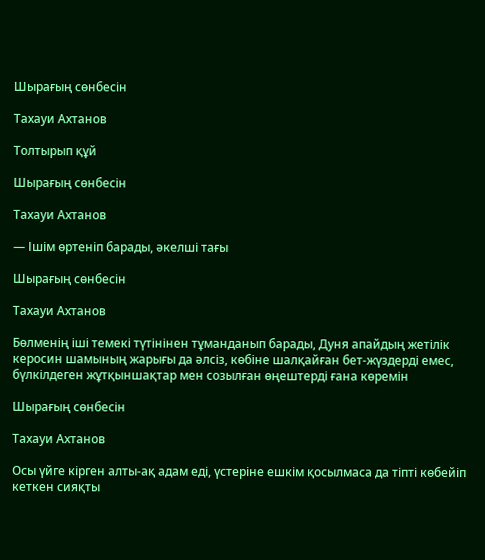Шырағың сөнбесін

Тахауи Ахтанов

Толтырып құй

Шырағың сөнбесін

Тахауи Ахтанов

— Ішім өртеніп барады, әкелші тағы

Шырағың сөнбесін

Тахауи Ахтанов

Бөлменің іші темекі түтінінен тұманданып барады, Дуня апайдың жетілік керосин шамының жарығы да әлсіз, көбіне шалқайған бет-жүздерді емес, бүлкілдеген жұтқыншақтар мен созылған өңештерді ғана көремін

Шырағың сөнбесін

Тахауи Ахтанов

Осы үйге кірген алты-ақ адам еді, үстеріне ешкім қосылмаса да тіпті көбейіп кеткен сияқты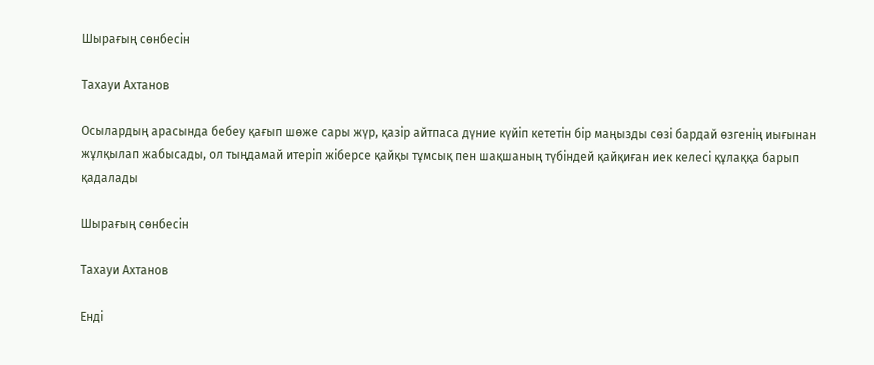Шырағың сөнбесін

Тахауи Ахтанов

Осылардың арасында бебеу қағып шөже сары жүр, қазір айтпаса дүние күйіп кететін бір маңызды сөзі бардай өзгенің иығынан жұлқылап жабысады, ол тыңдамай итеріп жіберсе қайқы тұмсық пен шақшаның түбіндей қайқиған иек келесі құлаққа барып қадалады

Шырағың сөнбесін

Тахауи Ахтанов

Енді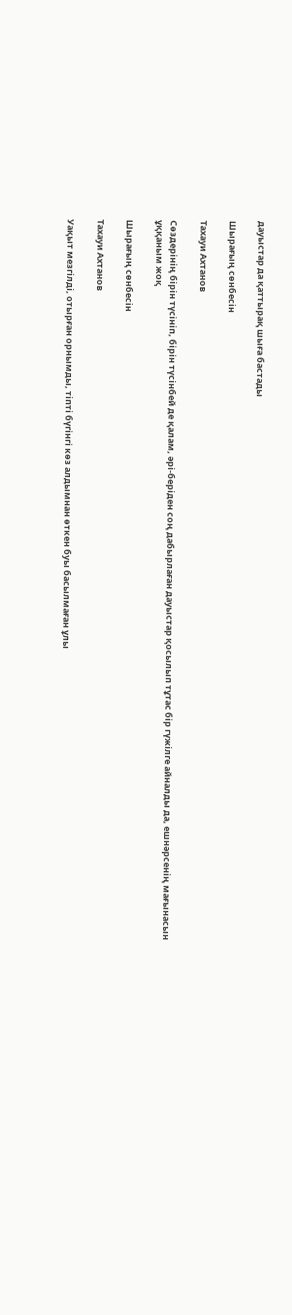дауыстар да қаттырақ шыға бастады

Шырағың сөнбесін

Тахауи Ахтанов

Сөздерінің бірін түсініп, бірін түсінбей де қалам, әрі-беріден соң дабырлаған дауыстар қосылып тұтас бір гүжілге айналды да, ешнәрсенің мағынасын ұққаным жоқ

Шырағың сөнбесін

Тахауи Ахтанов

Уақыт мезгілді, отырған орнымды, тіпті бүгінгі көз алдымнан өткен буы басылмаған ұлы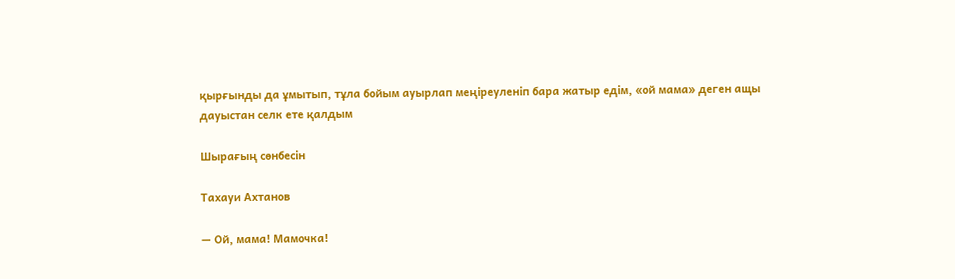қырғынды да ұмытып, тұла бойым ауырлап меңіреуленіп бара жатыр едім, «ой мама» деген ащы дауыстан селк ете қалдым

Шырағың сөнбесін

Тахауи Ахтанов

— Ой, мама! Мамочка!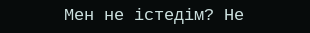Мен не істедім? Не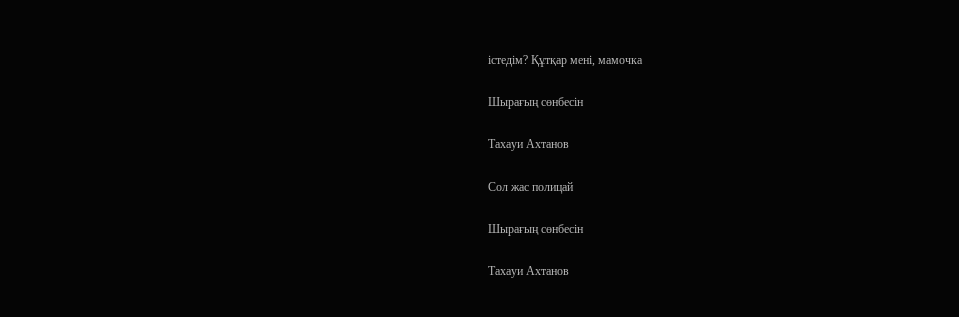істедім? Құтқар мені, мамочка

Шырағың сөнбесін

Тахауи Ахтанов

Сол жас полицай

Шырағың сөнбесін

Тахауи Ахтанов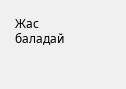Жас баладай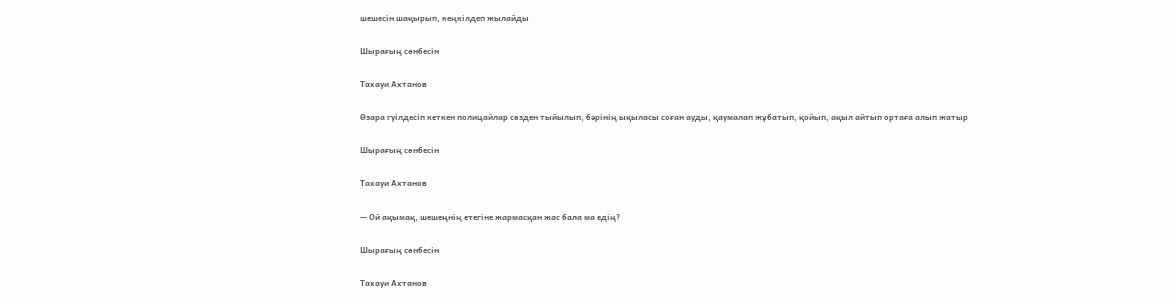шешесін шақырып, кеңкілдеп жылайды

Шырағың сөнбесін

Тахауи Ахтанов

Өзара гуілдесіп кеткен полицайлар сөзден тыйылып, бәрінің ықыласы соған ауды, қаумалап жұбатып, қойып, ақыл айтып ортаға алып жатыр

Шырағың сөнбесін

Тахауи Ахтанов

— Ой ақымақ, шешеңнің етегіне жармасқан жас бала ма едің?

Шырағың сөнбесін

Тахауи Ахтанов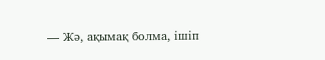— Жә, ақымақ болма, ішіп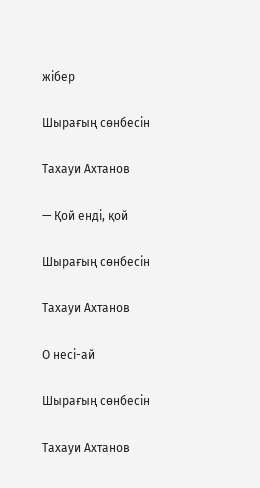жібер

Шырағың сөнбесін

Тахауи Ахтанов

— Қой енді, қой

Шырағың сөнбесін

Тахауи Ахтанов

О несі-ай

Шырағың сөнбесін

Тахауи Ахтанов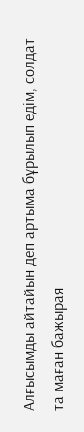Алғысымды айтайын деп артыма бұрылып едім, солдат та маған бажырая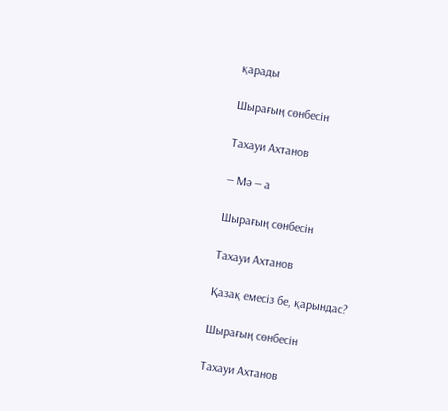қарады

Шырағың сөнбесін

Тахауи Ахтанов

— Мә — а

Шырағың сөнбесін

Тахауи Ахтанов

Қазақ емесіз бе, қарындас?

Шырағың сөнбесін

Тахауи Ахтанов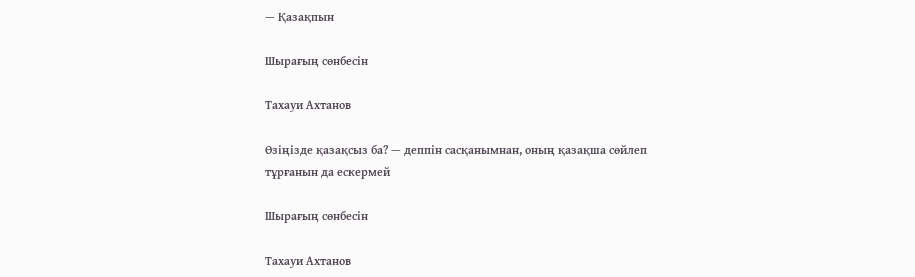— Қазақпын

Шырағың сөнбесін

Тахауи Ахтанов

Өзіңізде қазақсыз ба? — деппін сасқанымнан, оның қазақша сөйлеп тұрғанын да ескермей

Шырағың сөнбесін

Тахауи Ахтанов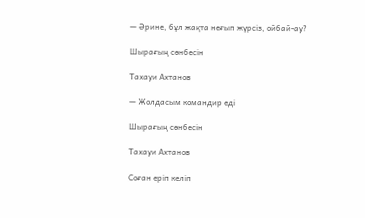— Әрине, бұл жақта неғып жүрсіз, ойбай-ау?

Шырағың сөнбесін

Тахауи Ахтанов

— Жолдасым командир еді

Шырағың сөнбесін

Тахауи Ахтанов

Соған еріп келіп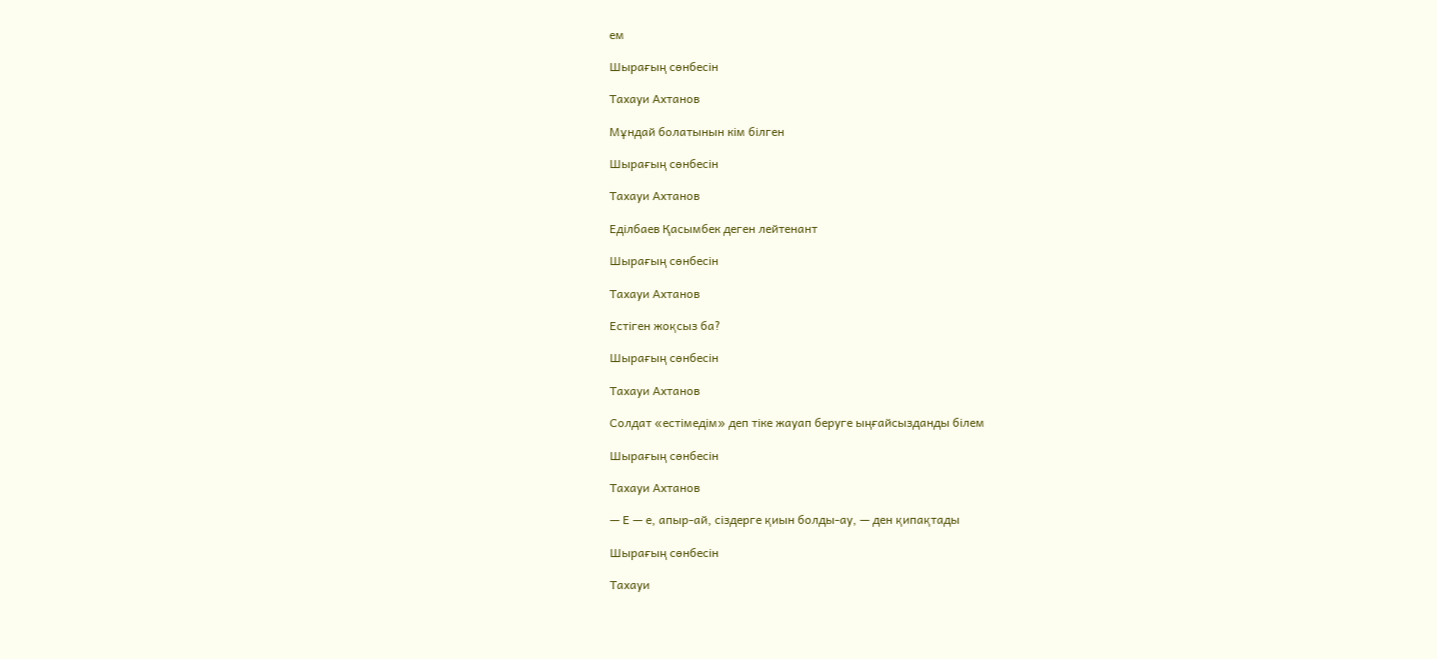ем

Шырағың сөнбесін

Тахауи Ахтанов

Мұндай болатынын кім білген

Шырағың сөнбесін

Тахауи Ахтанов

Еділбаев Қасымбек деген лейтенант

Шырағың сөнбесін

Тахауи Ахтанов

Естіген жоқсыз ба?

Шырағың сөнбесін

Тахауи Ахтанов

Солдат «естімедім» деп тіке жауап беруге ыңғайсызданды білем

Шырағың сөнбесін

Тахауи Ахтанов

— Е — е, апыр-ай, сіздерге қиын болды-ау, — ден қипақтады

Шырағың сөнбесін

Тахауи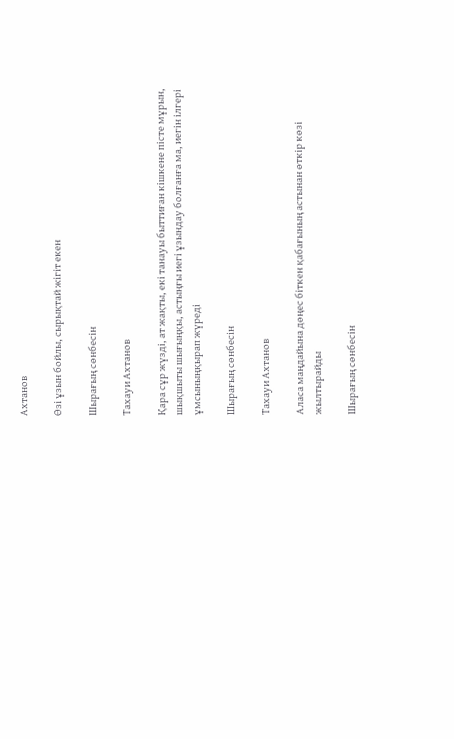Ахтанов

Өзі ұзын бойлы, сырықтай жігіт екен

Шырағың сөнбесін

Тахауи Ахтанов

Қара сұр жүзді, ат жақты, екі танауы быттиған кішкене пісте мұрын, шықшыты шығыңқы, астыңғы иегі ұзындау болғанға ма, иегін ілгері ұмсыныңқырап жүреді

Шырағың сөнбесін

Тахауи Ахтанов

Аласа маңдайына дөңес біткен қабағының астынан өткір көзі жылтырайды

Шырағың сөнбесін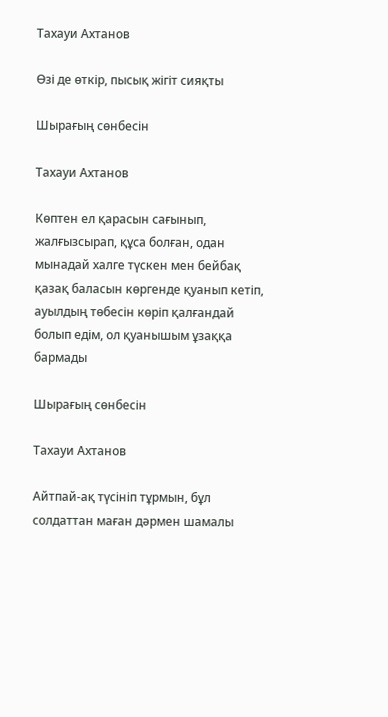Тахауи Ахтанов

Өзі де өткір, пысық жігіт сияқты

Шырағың сөнбесін

Тахауи Ахтанов

Көптен ел қарасын сағынып, жалғызсырап, құса болған, одан мынадай халге түскен мен бейбақ қазақ баласын көргенде қуанып кетіп, ауылдың төбесін көріп қалғандай болып едім, ол қуанышым ұзаққа бармады

Шырағың сөнбесін

Тахауи Ахтанов

Айтпай-ақ түсініп тұрмын, бұл солдаттан маған дәрмен шамалы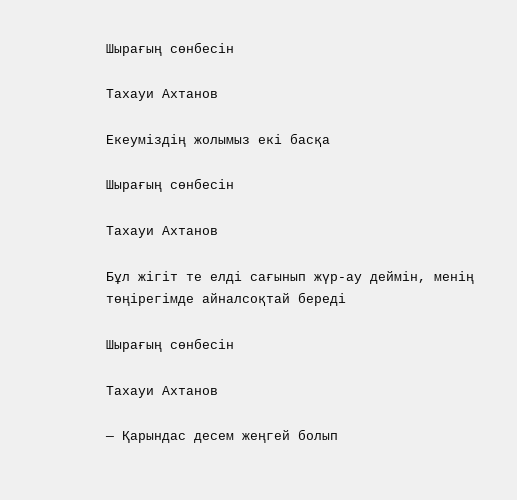Шырағың сөнбесін

Тахауи Ахтанов

Екеуміздің жолымыз екі басқа

Шырағың сөнбесін

Тахауи Ахтанов

Бұл жігіт те елді сағынып жүр-ау деймін, менің төңірегімде айналсоқтай береді

Шырағың сөнбесін

Тахауи Ахтанов

— Қарындас десем жеңгей болып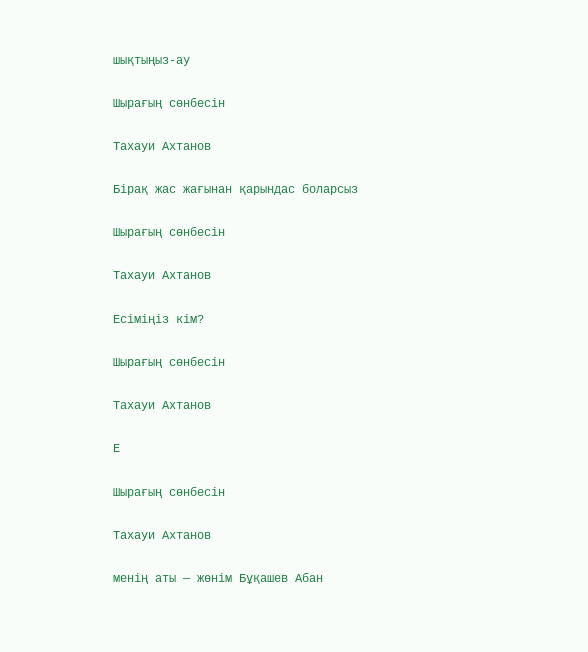шықтыңыз-ау

Шырағың сөнбесін

Тахауи Ахтанов

Бірақ жас жағынан қарындас боларсыз

Шырағың сөнбесін

Тахауи Ахтанов

Есіміңіз кім?

Шырағың сөнбесін

Тахауи Ахтанов

Е

Шырағың сөнбесін

Тахауи Ахтанов

менің аты — жөнім Бұқашев Абан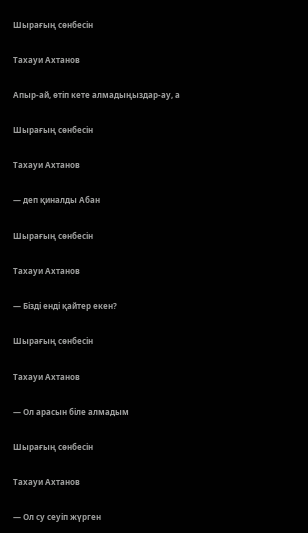Шырағың сөнбесін

Тахауи Ахтанов

Апыр-ай, өтіп кете алмадыңыздар-ау, а

Шырағың сөнбесін

Тахауи Ахтанов

— деп қиналды Абан

Шырағың сөнбесін

Тахауи Ахтанов

— Бізді енді қайтер екен?

Шырағың сөнбесін

Тахауи Ахтанов

— Ол арасын біле алмадым

Шырағың сөнбесін

Тахауи Ахтанов

— Ол су сеуіп жүрген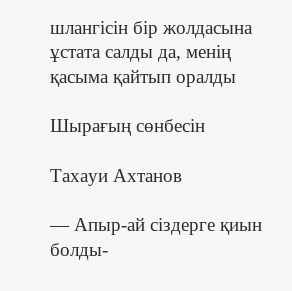шлангісін бір жолдасына ұстата салды да, менің қасыма қайтып оралды

Шырағың сөнбесін

Тахауи Ахтанов

— Апыр-ай сіздерге қиын болды-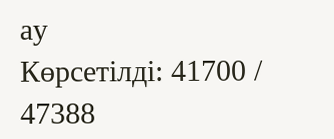ау
Көрсетілді: 41700 / 47388